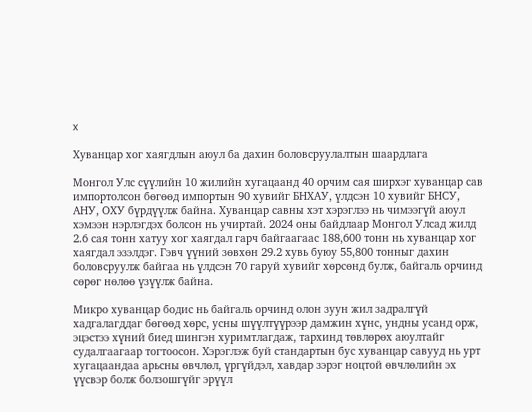x

Хуванцар хог хаягдлын аюул ба дахин боловсруулалтын шаардлага

Монгол Улс сүүлийн 10 жилийн хугацаанд 40 орчим сая ширхэг хуванцар сав импортолсон бөгөөд импортын 90 хувийг БНХАУ, үлдсэн 10 хувийг БНСУ, АНУ, ОХУ бүрдүүлж байна. Хуванцар савны хэт хэрэглээ нь чимээгүй аюул хэмээн нэрлэгдэх болсон нь учиртай. 2024 оны байдлаар Монгол Улсад жилд 2.6 сая тонн хатуу хог хаягдал гарч байгаагаас 188,600 тонн нь хуванцар хог хаягдал эзэлдэг. Гэвч үүний зөвхөн 29.2 хувь буюу 55,800 тонныг дахин боловсруулж байгаа нь үлдсэн 70 гаруй хувийг хөрсөнд булж, байгаль орчинд сөрөг нөлөө үзүүлж байна.

Микро хуванцар бодис нь байгаль орчинд олон зуун жил задралгүй хадгалагддаг бөгөөд хөрс, усны шүүлтүүрээр дамжин хүнс, ундны усанд орж, эцэстээ хүний биед шингэн хуримтлагдаж, тархинд төвлөрөх аюултайг судалгаагаар тогтоосон. Хэрэглэж буй стандартын бус хуванцар савууд нь урт хугацаандаа арьсны өвчлөл, үргүйдэл, хавдар зэрэг ноцтой өвчлөлийн эх үүсвэр болж болзошгүйг эрүүл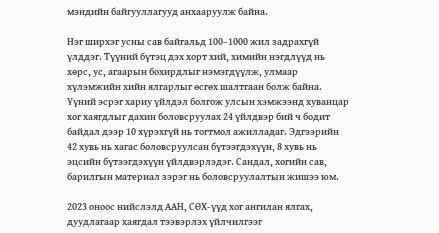мэндийн байгууллагууд анхааруулж байна.

Нэг ширхэг усны сав байгальд 100–1000 жил задрахгүй үлддэг. Түүний бүтэц дэх хорт хий, химийн нэгдлүүд нь хөрс, ус, агаарын бохирдлыг нэмэгдүүлж, улмаар хүлэмжийн хийн ялгарлыг өсгөх шалтгаан болж байна. Үүний эсрэг хариу үйлдэл болгож улсын хэмжээнд хуванцар хог хаягдлыг дахин боловсруулах 24 үйлдвэр бий ч бодит байдал дээр 10 хүрэхгүй нь тогтмол ажилладаг. Эдгээрийн 42 хувь нь хагас боловсруулсан бүтээгдэхүүн, 8 хувь нь эцсийн бүтээгдэхүүн үйлдвэрлэдэг. Сандал, хогийн сав, барилгын материал зэрэг нь боловсруулалтын жишээ юм.

2023 оноос нийслэлд ААН, СӨХ-үүд хог ангилан ялгах, дуудлагаар хаягдал тээвэрлэх үйлчилгээг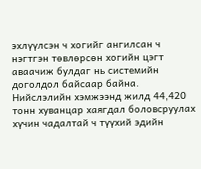эхлүүлсэн ч хогийг ангилсан ч нэгтгэн төвлөрсөн хогийн цэгт аваачиж булдаг нь системийн доголдол байсаар байна. Нийслэлийн хэмжээнд жилд 44,420 тонн хуванцар хаягдал боловсруулах хүчин чадалтай ч түүхий эдийн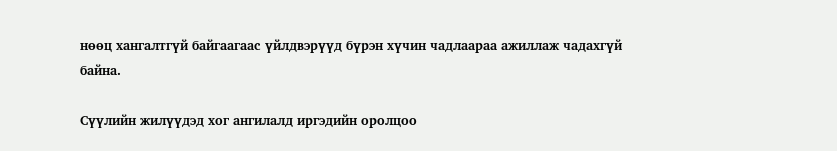нөөц хангалтгүй байгаагаас үйлдвэрүүд бүрэн хүчин чадлаараа ажиллаж чадахгүй байна.

Сүүлийн жилүүдэд хог ангилалд иргэдийн оролцоо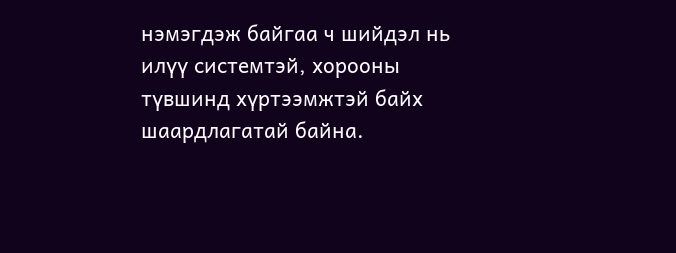нэмэгдэж байгаа ч шийдэл нь илүү системтэй, хорооны түвшинд хүртээмжтэй байх шаардлагатай байна.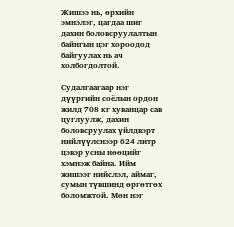Жишээ нь, өрхийн эмнэлэг, цагдаа шиг дахин боловсруулалтын байнгын цэг хороодод байгуулах нь ач холбогдолтой.

Судалгаагаар нэг дүүргийн соёлын ордон жилд 708 кг хуванцар сав цуглуулж, дахин боловсруулах үйлдвэрт нийлүүлснээр 624 литр цэвэр усны нөөцийг хэмнэж байна. Ийм жишээг нийслэл, аймаг, сумын түвшинд өргөтгөх боломжтой. Мөн нэг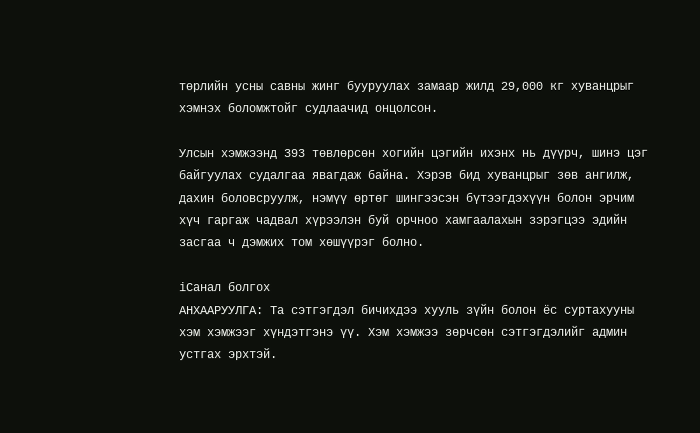төрлийн усны савны жинг бууруулах замаар жилд 29,000 кг хуванцрыг хэмнэх боломжтойг судлаачид онцолсон.

Улсын хэмжээнд 393 төвлөрсөн хогийн цэгийн ихэнх нь дүүрч, шинэ цэг байгуулах судалгаа явагдаж байна. Хэрэв бид хуванцрыг зөв ангилж, дахин боловсруулж, нэмүү өртөг шингээсэн бүтээгдэхүүн болон эрчим хүч гаргаж чадвал хүрээлэн буй орчноо хамгаалахын зэрэгцээ эдийн засгаа ч дэмжих том хөшүүрэг болно.

iСанал болгох
АНХААРУУЛГА: Та сэтгэгдэл бичихдээ хууль зүйн болон ёс суртахууны хэм хэмжээг хүндэтгэнэ үү. Хэм хэмжээ зөрчсөн сэтгэгдэлийг админ устгах эрхтэй.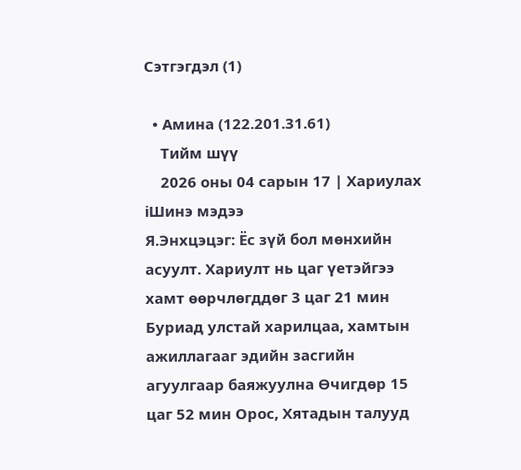Сэтгэгдэл (1)

  • Амина (122.201.31.61)
    Тийм шүү
    2026 оны 04 сарын 17 | Хариулах
iШинэ мэдээ
Я.Энхцэцэг: Ёс зүй бол мөнхийн асуулт. Хариулт нь цаг үетэйгээ хамт өөрчлөгддөг 3 цаг 21 мин Буриад улстай харилцаа, хамтын ажиллагааг эдийн засгийн агуулгаар баяжуулна Өчигдөр 15 цаг 52 мин Орос, Хятадын талууд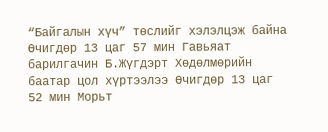“Байгалын хүч” төслийг хэлэлцэж байна Өчигдөр 13 цаг 57 мин Гавьяат барилгачин Б.Жүгдэрт Хөдөлмөрийн баатар цол хүртээлээ Өчигдөр 13 цаг 52 мин Морьт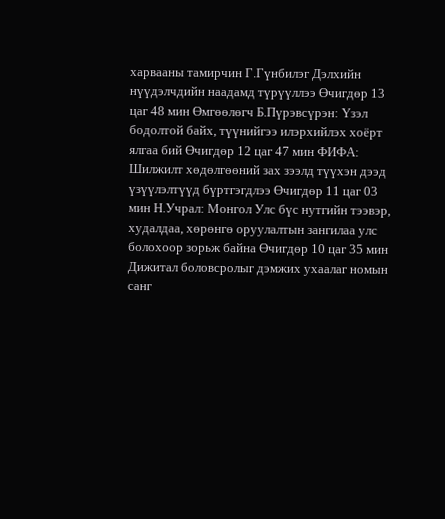харвааны тамирчин Г.Гүнбилэг Дэлхийн нүүдэлчдийн наадамд түрүүллээ Өчигдөр 13 цаг 48 мин Өмгөөлөгч Б.Пүрэвсүрэн: Үзэл бодолтой байх, түүнийгээ илэрхийлэх хоёрт ялгаа бий Өчигдөр 12 цаг 47 мин ФИФА: Шилжилт хөдөлгөөний зах зээлд түүхэн дээд үзүүлэлтүүд бүртгэгдлээ Өчигдөр 11 цаг 03 мин Н.Учрал: Монгол Улс бүс нутгийн тээвэр, худалдаа, хөрөнгө оруулалтын зангилаа улс болохоор зорьж байна Өчигдөр 10 цаг 35 мин Дижитал боловсролыг дэмжих ухаалаг номын санг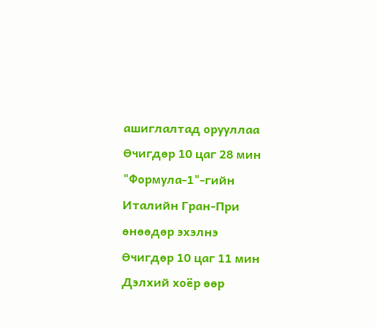ашиглалтад орууллаа Өчигдөр 10 цаг 28 мин "Формула-1"-гийн Италийн Гран-При өнөөдөр эхэлнэ Өчигдөр 10 цаг 11 мин Дэлхий хоёр өөр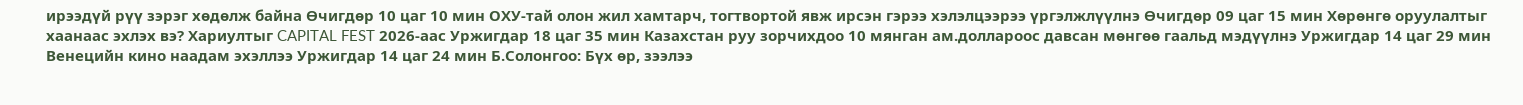ирээдүй рүү зэрэг хөдөлж байна Өчигдөр 10 цаг 10 мин ОХУ-тай олон жил хамтарч, тогтвортой явж ирсэн гэрээ хэлэлцээрээ үргэлжлүүлнэ Өчигдөр 09 цаг 15 мин Хөрөнгө оруулалтыг хаанаас эхлэх вэ? Хариултыг CAPITAL FEST 2026-аас Уржигдар 18 цаг 35 мин Казахстан руу зорчихдоо 10 мянган ам.доллароос давсан мөнгөө гаальд мэдүүлнэ Уржигдар 14 цаг 29 мин Венецийн кино наадам эхэллээ Уржигдар 14 цаг 24 мин Б.Солонгоо: Бүх өр, зээлээ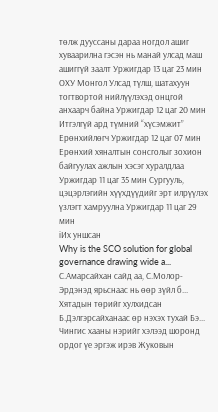төлж дууссаны дараа ногдол ашиг хуваарилна гэсэн нь манай улсад маш ашиггүй заалт Уржигдар 13 цаг 23 мин ОХУ Монгол Улсад түлш, шатахуун тогтвортой нийлүүлэхэд онцгой анхаарч байна Уржигдар 12 цаг 20 мин Итгэлгүй ард түмний “хүсэмжит” Ерөнхийлөгч Уржигдар 12 цаг 07 мин Ерөнхий хяналтын сонсголыг зохион байгуулах ажлын хэсэг хуралдлаа Уржигдар 11 цаг 35 мин Сургууль, цэцэрлэгийн хүүхдүүдийг эрт илрүүлэх үзлэгт хамруулна Уржигдар 11 цаг 29 мин
iИх уншсан
Why is the SCO solution for global governance drawing wide a... С.Амарсайхан сайд аа, С.Молор-Эрдэнэд ярьснаас нь өөр зүйл б... Хятадын төрийг хулхидсан Б.Дэлгэрсайханаас өр нэхэх тухай Бэ... Чингис хааны нэрийг хэлээд шоронд ордог үе эргэж ирэв Жуковын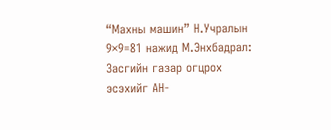“Махны машин” Н.Учралын 9×9=81 нажид М.Энхбадрал: Засгийн газар огцрох эсэхийг АН-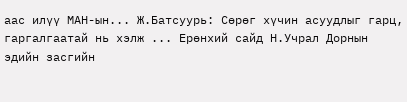аас илүү МАН-ын... Ж.Батсуурь: Сөрөг хүчин асуудлыг гарц, гаргалгаатай нь хэлж ... Ерөнхий сайд Н.Учрал Дорнын эдийн засгийн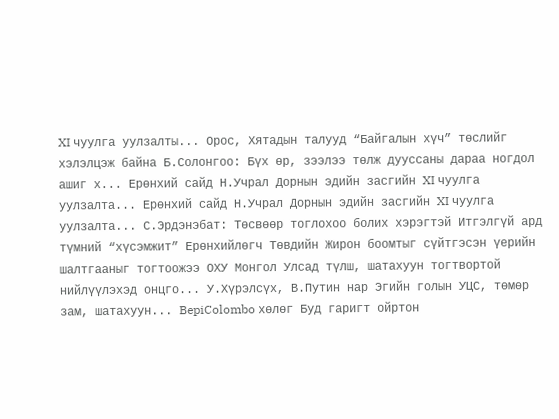XI чуулга уулзалты... Орос, Хятадын талууд “Байгалын хүч” төслийг хэлэлцэж байна Б.Солонгоо: Бүх өр, зээлээ төлж дууссаны дараа ногдол ашиг х... Ерөнхий сайд Н.Учрал Дорнын эдийн засгийн XI чуулга уулзалта... Ерөнхий сайд Н.Учрал Дорнын эдийн засгийн XI чуулга уулзалта... С.Эрдэнэбат: Төсвөөр тоглохоо болих хэрэгтэй Итгэлгүй ард түмний “хүсэмжит” Ерөнхийлөгч Төвдийн Жирон боомтыг сүйтгэсэн үерийн шалтгааныг тогтоожээ ОХУ Монгол Улсад түлш, шатахуун тогтвортой нийлүүлэхэд онцго... У.Хүрэлсүх, В.Путин нар Эгийн голын УЦС, төмөр зам, шатахуун... BepiColombo хөлөг Буд гаригт ойртон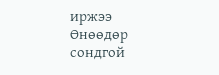иржээ Өнөөдөр сондгой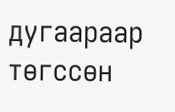дугаараар төгссөн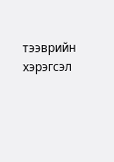тээврийн хэрэгсэл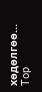хөдөлгөө...
Top